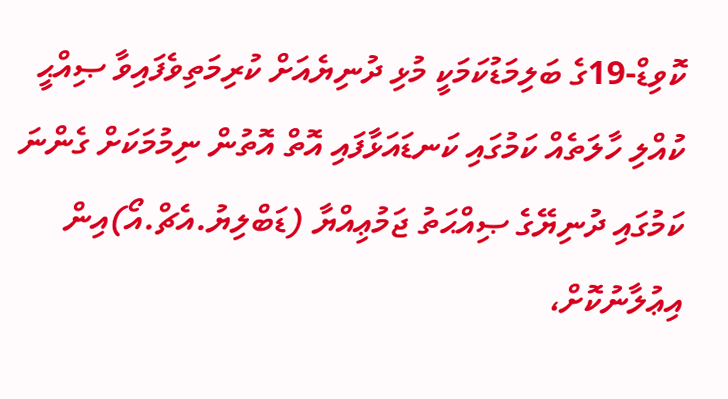ކޮވިޑް-19ގެ ބަލިމަޑުކަމަކީ މުޅި ދުނިޔެއަށް ކުރިމަތިވެފައިވާ ޞިއްޙީ ކުއްލި ހާލަތެއް ކަމުގައި ކަނޑައަޅާފައި އޮތް އޮތުން ނިމުމަކަށް ގެންނަ ކަމުގައި ދުނިޔޭގެ ޞިއްޙަތު ޖަމުޢިއްޔާ (ޑަބްލިޔު.އެޗް.އޯ)އިން އިޢުލާނުކޮށް،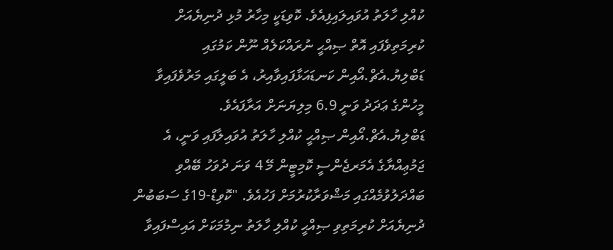ކުއްލި ހާލަތު އުވައިލައިފިއެވެ. ކޮވިޑަކީ މިހާރު މުޅި ދުނިޔެއަށް ކުރިމަތިވެފައި އޮތް ޞިއްޙީ ނުރައްކަލެއް ނޫން ކަމުގައި ޑަބްލިޔު.އެޗް.އޯއިން ކަނޑައަޅާފައިވާއިރު، އެ ބަލީގައި މަރުވެފައިވާ މީހުންގެ ޢަދަދު ވަނީ 6.9 މިލިޔަނަށް އަރާފައެވެ.
ޑަބްލިޔު.އެޗް.އޯއިން ޞިއްޙީ ކުއްލި ހާލަތު އުވައިލާފައި ވަނީ، އެ ޖަމުޢިއްޔާގެ އެމަރޖެންސީ ކޮމިޓީން މޭ 4 ވަނަ ދުވަހު ބޭއްވި ބައްދަލުވުމެއްގައި މަޝްވަރާކުރުމަށް ފަހުއެވެ. "ކޮވިޑް-19ގެ ސަބަބުން ދުނިޔެއަށް ކުރިމަތިވި ޞިއްޙީ ކުއްލި ހާލަތު ނިމުމަކަށް އައިސްފައިވާ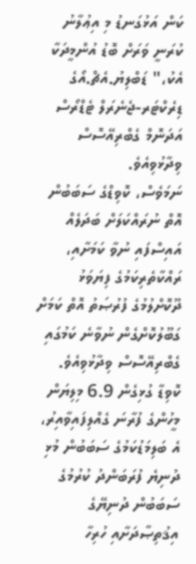ކަން އަޅުގަނޑު މި އިޢުލާނު ކުރަނީ ވަރަށް ބޮޑު އުންމީދަކާ އެކު،" ޑަބްލިޔު.އެޗް.އޯގެ ޑިރެކްޓަރ-ޖެނެރަލް ޓެޑްރޯސް އަދަނޮމް ގެބްރިއޭސޮސް ވިދާޅުވިއެވެ.
ނަމަވެސް، ކޮވިޑްގެ ސަބަބުން އޮތް ނުރައްކަލަށް ބަދަލެއް އައިސްފައި ނުވާ ކަމަށާއި، ރައްކާތެރިކަމުގެ ފިޔަވަޅު ދޫކޮށްލުމުގެ ފުރުޞަތު އޮތް ކަމަށް ގަބޫލުކޮށްގެން ނުވާނެ ކަމުގައި ގެބްރިއޭސޮސް ވިދާޅުވިއެވެ. ކޮވިޑާ ގުޅިގެން 6.9 މިލިޔަން މީހުންގެ ފުރާނަ ގެއްލިފައިވާއިރު، އެ ބަލިމަޑުކަމުގެ ސަބަބުން މުޅި ދުނިޔެ ފުރަބަންދު ކުރުމުގެ ސަބަބުން ދުނިޔޭގެ އިޤުތިޞާދަށާއި ހުރިހާ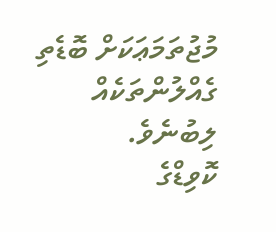މުޖުތަމަޢަކަށް ބޮޑެތި ގެއްލުންތަކެއް ލިބުނެވެ.
ކޮވިޑްގެ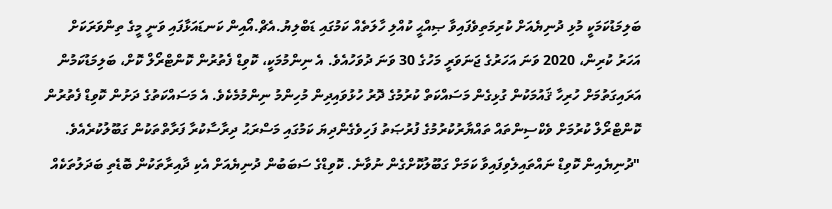ބަލިމަޑުކަމަކީ މުޅި ދުނިޔެއަށް ކުރިމަތިވެފައިވާ ޞިއްޙީ ކުއްލި ހާލަތެއް ކަމުގައި ޑަބްލިޔު.އެޗް.އޯއިން ކަނޑައަޅާފައި ވަނީ މީގެ ތިންވަރަކަށް އަހަރު ކުރިން، 2020 ވަނަ އަހަރުގެ ޖަނަވަރީ މަހުގެ 30 ވަނަ ދުވަހުއެވެ. އެ ނިންމުމަކީ، ކޮވިޑް ފެތުރުން ކޮންޓްރޯލް ކޮށް، ބަލިމަޑުކަމުން އަރައިގަތުމަށް ހުރިހާ ޤައުމަކުން ގުޅިގެން މަސައްކަތް ކުރުމުގެ ދޮރު ހުޅުވައިދިން މުހިންމު ނިންމުމެކެވެ. އެ މަސައްކަތުގެ ދަށުން ކޮވިޑް ފެތުރުން ކޮންޓްރޯލް ކުރުމަށް ވެކްސިންތައް ތައްޔާރުކުރުމުގެ ފުރުޞަތު ފަހިވެގެންދިޔަ ކަމުގައި މަސްރަޙު ދިރާސާކުރާ ފަރާތްތަކުން ގަބޫލުކުރެއެވެ.
"ދުނިޔެއިން ކޮވިޑް ނައްތައިލެވިފައިވާ ކަމަށް ގަބޫލުކޮށްގެން ނުވާނެ. ކޮވިޑްގެ ސަބަބުން ދުނިޔެއަށް އެކި ދާއިރާތަކުން ބޮޑެތި ބަދަލުތަކެއް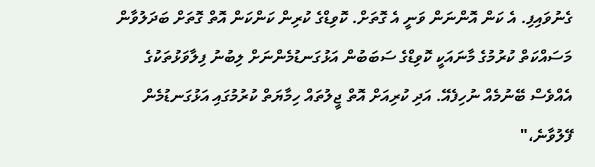ގެނުވައިފި. އެ ކަން އޮންނަން ވަނީ އެ ގޮތަށް. ކޮވިޑްގެ ކުރިން ކަންކަން އޮތް ގޮތަށް ބަދަލުވާން މަސައްކަތް ކުރުމުގެ މާނައަކީ ކޮވިޑްގެ ސަބަބުން އަޅުގަނޑުމެންނަށް ލިބުނު ފިލާވަޅުތަކުގެ އެއްވެސް ބޭނުމެއް ނުހިފެއޭ. އަދި ކުރިއަށް އޮތް ޖީލުތައް ހިމާޔަތް ކުރުމުގައި އަޅުގަނޑުމެން ފޭލުވާނެ،"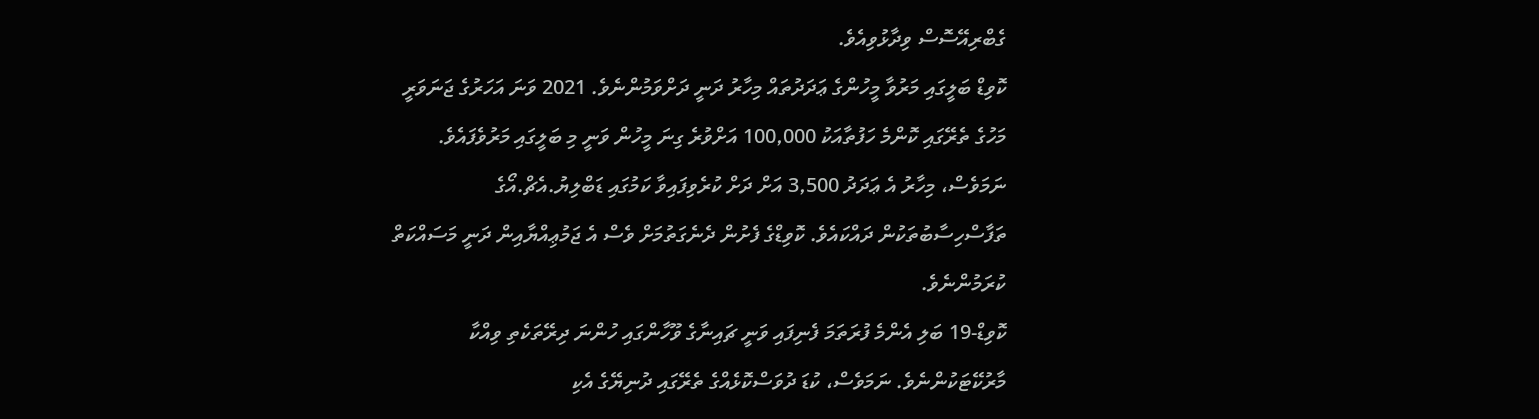ގެބްރިއޭސޮސް ވިދާޅުވިއެވެ.
ކޮވިޑް ބަލީގައި މަރުވާ މީހުންގެ ޢަދަދުތައް މިހާރު ދަނީ ދަށްވަމުންނެވެ. 2021 ވަނަ އަހަރުގެ ޖަނަވަރީ މަހުގެ ތެރޭގައި ކޮންމެ ހަފުތާއަކު 100,000 އަށްވުރެ ގިނަ މީހުން ވަނީ މި ބަލީގައި މަރުވެފައެވެ. ނަމަވެސް، މިހާރު އެ ޢަދަދު 3,500 އަށް ދަށް ކުރެވިފައިވާ ކަމުގައި ޑަބްލިޔު.އެޗް.އޯގެ ތަފާސްހިސާބުތަކުން ދައްކައެވެ. ކޮވިޑްގެ ފެށުން ދެނެގަތުމަށް ވެސް އެ ޖަމުޢިއްޔާއިން ދަނީ މަސައްކަތް ކުރަމުންނެވެ.
ކޮވިޑް-19 ބަލި އެންމެ ފުރަތަމަ ފެނިފައި ވަނީ ޗައިނާގެ ވޫހާންގައި ހުންނަ ދިރޭތަކެތި ވިއްކާ މާރުކޭޓަކުންނެވެ. ނަމަވެސް، ކުޑަ ދުވަސްކޮޅެއްގެ ތެރޭގައި ދުނިޔޭގެ އެކި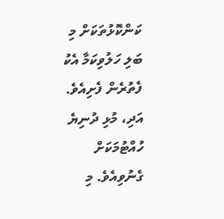ކަންކޮޅުތަކަށް މި ބަލި ހަލުވިކަމާ އެކު ފެތުރެން ފެށިއެވެ. އަދި، މުޅި ދުނިޔެ ހުއްޓުމަކަށް ގެނުވިއެވެ. މި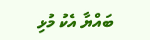ބައްޔާ އެކު މުޅި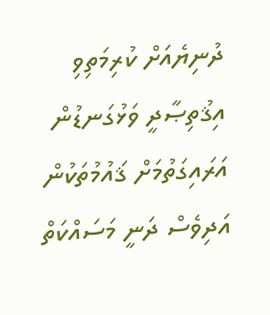ދުނިޔެއަށް ކުރިމަތިވި އިޤުތިޞާދީ ވަޅުގަނޑުން އަރައިގަތުމަށް ޤައުމުތަކުން އަދިވެސް ދަނީ މަސައްކަތް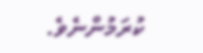ކުރަމުންނެވެ.